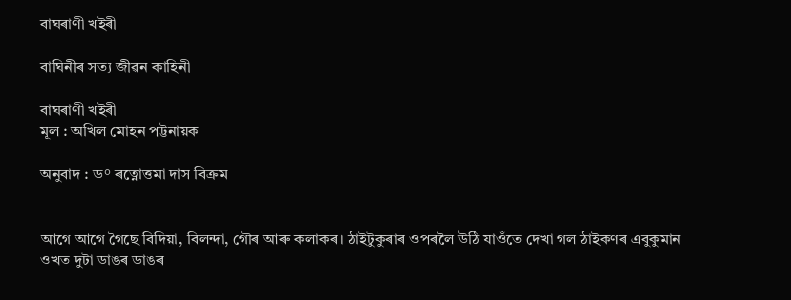বাঘৰাণী খইৰী

বাঘিনীৰ সত্য জীৱন কাহিনী

বাঘৰাণী খইৰী
মূল : অখিল মোহন পট্টনায়ক

অনুবাদ : ড° ৰত্নোত্তমা দাস বিক্ৰম


আগে আগে গৈছে বিদিয়া, বিলন্দা, গৌৰ আৰু কলাকৰ। ঠাইটুকুৰাৰ ওপৰলৈ উঠি যাওঁতে দেখা গল ঠাইকণৰ এবুকুমান ওখত দুটা ডাঙৰ ডাঙৰ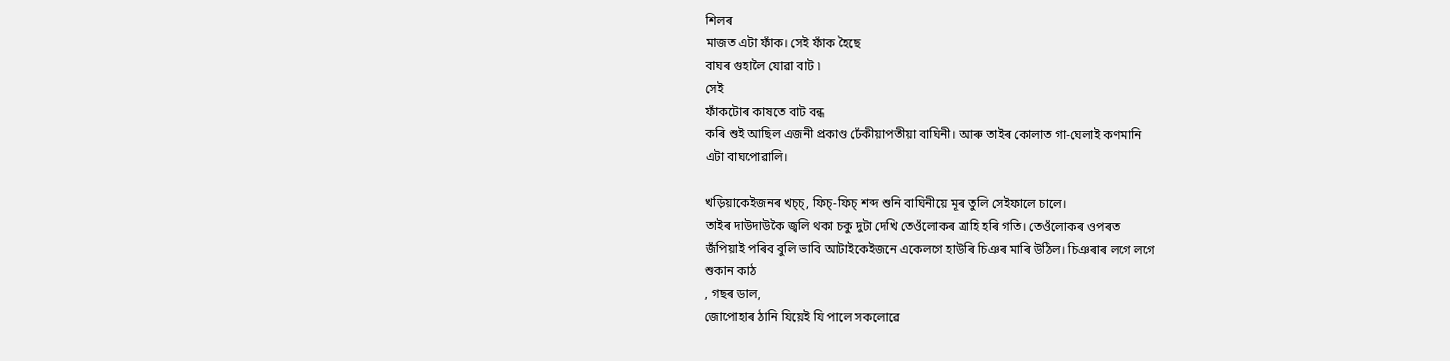শিলৰ
মাজত এটা ফাঁক। সেই ফাঁক হৈছে
বাঘৰ গুহালৈ যোৱা বাট ৷
সেই
ফাঁকটোৰ কাষতে বাট বন্ধ
কৰি শুই আছিল এজনী প্রকাণ্ড ঢেঁকীয়াপতীয়া বাঘিনী। আৰু তাইৰ কোলাত গা-ঘেলাই কণমানি
এটা বাঘপোৱালি।

খড়িয়াকেইজনৰ খচ্‌চ্‌, ফিচ্‌-ফিচ্ শব্দ শুনি বাঘিনীয়ে মূৰ তুলি সেইফালে চালে।
তাইৰ দাউদাউকৈ জ্বলি থকা চকু দুটা দেখি তেওঁলোকৰ ত্রাহি হৰি গতি। তেওঁলোকৰ ওপৰত
জঁপিয়াই পৰিব বুলি ভাবি আটাইকেইজনে একেলগে হাউৰি চিঞৰ মাৰি উঠিল। চিঞৰাৰ লগে লগে
শুকান কাঠ
, গছৰ ডাল,
জোপোহাৰ ঠানি যিয়েই যি পালে সকলোৱে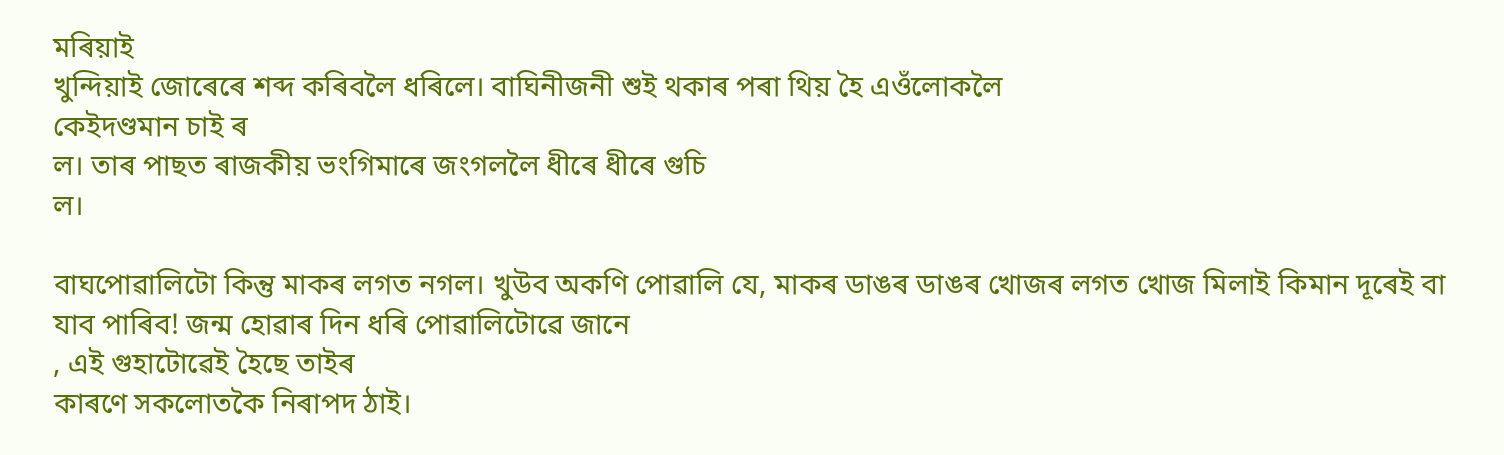মৰিয়াই
খুন্দিয়াই জোৰেৰে শব্দ কৰিবলৈ ধৰিলে। বাঘিনীজনী শুই থকাৰ পৰা থিয় হৈ এওঁলোকলৈ
কেইদণ্ডমান চাই ৰ
ল। তাৰ পাছত ৰাজকীয় ভংগিমাৰে জংগললৈ ধীৰে ধীৰে গুচি
ল।

বাঘপোৱালিটো কিন্তু মাকৰ লগত নগল। খুউব অকণি পোৱালি যে, মাকৰ ডাঙৰ ডাঙৰ খোজৰ লগত খোজ মিলাই কিমান দূৰেই বা
যাব পাৰিব! জন্ম হোৱাৰ দিন ধৰি পোৱালিটোৱে জানে
, এই গুহাটোৱেই হৈছে তাইৰ
কাৰণে সকলোতকৈ নিৰাপদ ঠাই।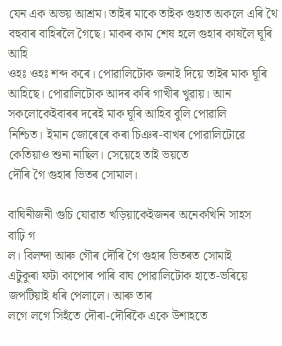যেন এক অভয় আশ্রম। তাইৰ মাকে তাইক গুহাত অকলে এৰি থৈ
বহুবাৰ বাহিৰলৈ গৈছে। মাকৰ কাম শেষ হলে গুহাৰ কাষলৈ ঘূৰি আহি
ওহঃ ওহঃ শব্দ কৰে। পোৱালিটোক জনাই দিয়ে তাইৰ মাক ঘূৰি
আহিছে। পোৱালিটোক আদৰ কৰি গাখীৰ খুৱায়। আন সকলোকেইবাৰৰ দৰেই মাক ঘূৰি আহিব বুলি পোৱালি
নিশ্চিত। ইমান জোৰেৰে কৰা চিঞৰ-বাখৰ পোৱালিটোৱে কেতিয়াও শুনা নাছিল। সেয়েহে তাই ভয়তে
দৌৰি গৈ গুহাৰ ভিতৰ সোমাল।

বাঘিনীজনী গুচি যোৱাত খড়িয়াকেইজনৰ অনেকখিনি সাহস
বাঢ়ি গ
ল। বিলন্দা আৰু গৌৰ দৌৰি গৈ গুহাৰ ভিতৰত সোমাই
এটুকুৰা ফটা কাপোৰ পাৰি বাঘ পোৱালিটোক হাতে-ভৰিয়ে জপটিয়াই ধৰি পেলালে। আৰু তাৰ
লগে লগে সিহঁতে দৌৰা-দৌৰিকৈ একে উশাহতে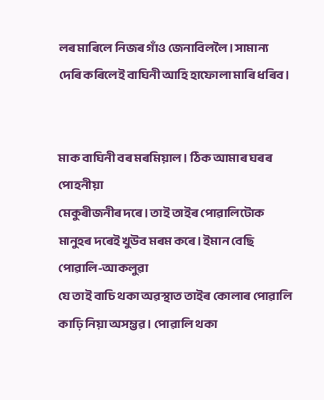লৰ মাৰিলে নিজৰ গাঁও জেনাবিললৈ। সামান্য
দেৰি কৰিলেই বাঘিনী আহি হাফোলা মাৰি ধৰিব।


মাক বাঘিনী বৰ মৰমিয়াল। ঠিক আমাৰ ঘৰৰ পোহনীয়া
মেকুৰীজনীৰ দৰে। তাই তাইৰ পোৱালিটোক মানুহৰ দৰেই খুউব মৰম কৰে। ইমান বেছি পোৱালি-আকলুৱা
যে তাই বাচি থকা অৱস্থাত তাইৰ কোলাৰ পোৱালি কাঢ়ি নিয়া অসম্ভৱ। পোৱালি থকা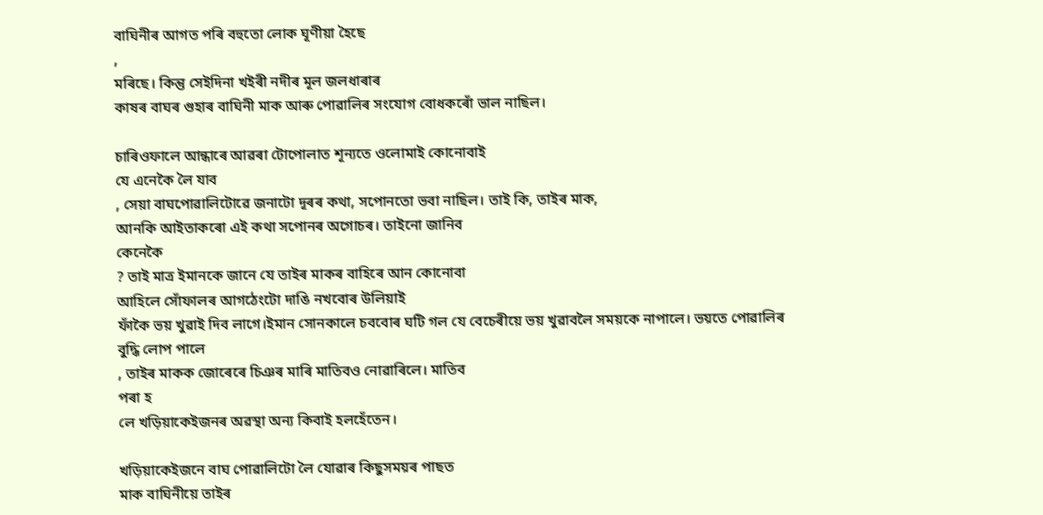বাঘিনীৰ আগত পৰি বহুতো লোক ঘূণীয়া হৈছে
,
মৰিছে। কিন্তু সেইদিনা খইৰী নদীৰ মূল জলধাৰাৰ
কাষৰ বাঘৰ গুহাৰ বাঘিনী মাক আৰু পোৱালিৰ সংযোগ বোধকৰোঁ ভাল নাছিল।

চাৰিওফালে আন্ধাৰে আৱৰা টোপোলাত শূন্যতে ওলোমাই কোনোবাই
যে এনেকৈ লৈ যাব
, সেয়া বাঘপোৱালিটোৱে জনাটো দূৰৰ কথা, সপোনতো ভবা নাছিল। তাই কি, তাইৰ মাক,
আনকি আইতাকৰো এই কথা সপোনৰ অগোচৰ। তাইনো জানিব
কেনেকৈ
? তাই মাত্র ইমানকে জানে যে তাইৰ মাকৰ বাহিৰে আন কোনোবা
আহিলে সোঁফালৰ আগঠেংটো দাঙি নখবোৰ উলিয়াই
ফাঁকৈ ভয় খুৱাই দিব লাগে।ইমান সোনকালে চববোৰ ঘটি গল যে বেচেৰীয়ে ভয় খুৱাবলৈ সময়কে নাপালে। ভয়তে পোৱালিৰ
বুদ্ধি লোপ পালে
, তাইৰ মাকক জোৰেৰে চিঞৰ মাৰি মাতিবও নোৱাৰিলে। মাতিব
পৰা হ
লে খড়িয়াকেইজনৰ অৱস্থা অন্য কিবাই হলহেঁতেন।

খড়িয়াকেইজনে বাঘ পোৱালিটো লৈ যোৱাৰ কিছুসময়ৰ পাছত
মাক বাঘিনীয়ে তাইৰ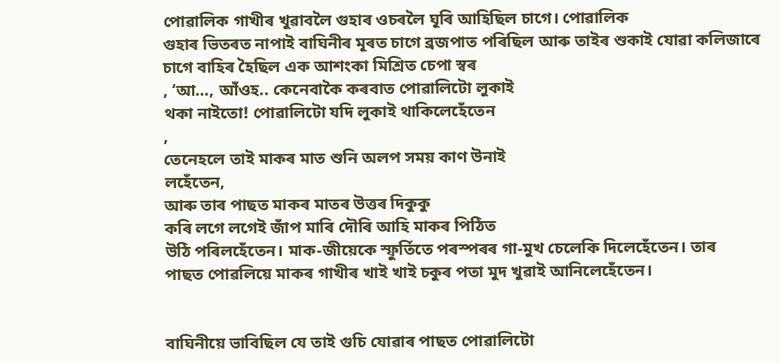পোৱালিক গাখীৰ খুৱাবলৈ গুহাৰ ওচৰলৈ ঘূৰি আহিছিল চাগে। পোৱালিক
গুহাৰ ভিতৰত নাপাই বাঘিনীৰ মূৰত চাগে ব্রজপাত পৰিছিল আৰু তাইৰ শুকাই যোৱা কলিজাৰে
চাগে বাহিৰ হৈছিল এক আশংকা মিশ্রিত চেপা স্বৰ
, ‘আ…, আঁওহ.. কেনেবাকৈ কৰবাত পোৱালিটো লুকাই
থকা নাইতো! পোৱালিটো যদি লুকাই থাকিলেহেঁতেন
,
তেনেহলে তাই মাকৰ মাত শুনি অলপ সময় কাণ উনাই
লহেঁতেন,
আৰু তাৰ পাছত মাকৰ মাতৰ উত্তৰ দিকুকু
কৰি লগে লগেই জাঁপ মাৰি দৌৰি আহি মাকৰ পিঠিত
উঠি পৰিলহেঁতেন। মাক-জীয়েকে স্ফুর্তিতে পৰস্পৰৰ গা-মুখ চেলেকি দিলেহেঁতেন। তাৰ
পাছত পোৱলিয়ে মাকৰ গাখীৰ খাই খাই চকুৰ পতা মুদ খুৱাই আনিলেহেঁতেন।


বাঘিনীয়ে ভাবিছিল যে তাই গুচি যোৱাৰ পাছত পোৱালিটো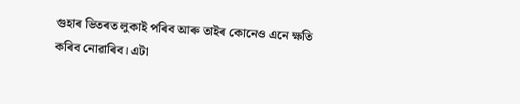গুহাৰ ভিতৰত লুকাই পৰিব আৰু তাইৰ কোনেও এনে ক্ষতি কৰিব নোৱাৰিব। এটা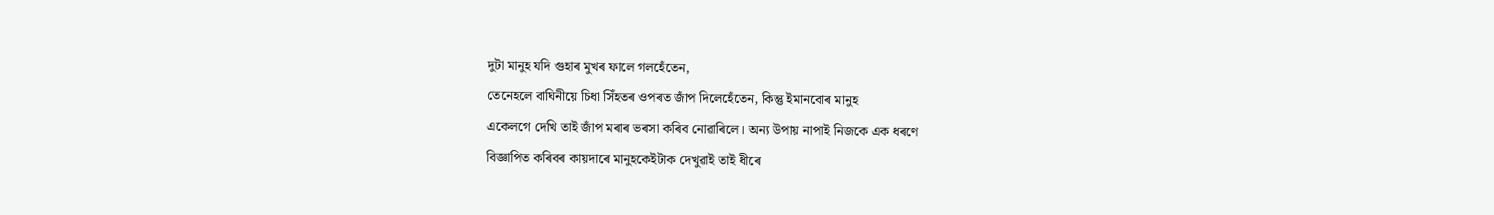দুটা মানুহ যদি গুহাৰ মুখৰ ফালে গলহেঁতেন,
তেনেহলে বাঘিনীয়ে চিধা সিঁহতৰ ওপৰত জাঁপ দিলেহেঁতেন, কিন্তু ইমানবোৰ মানুহ
একেলগে দেখি তাই জাঁপ মৰাৰ ভৰসা কৰিব নোৱাৰিলে। অন্য উপায় নাপাই নিজকে এক ধৰণে
বিজ্ঞাপিত কৰিবৰ কায়দাৰে মানুহকেইটাক দেখুৱাই তাই ধীৰে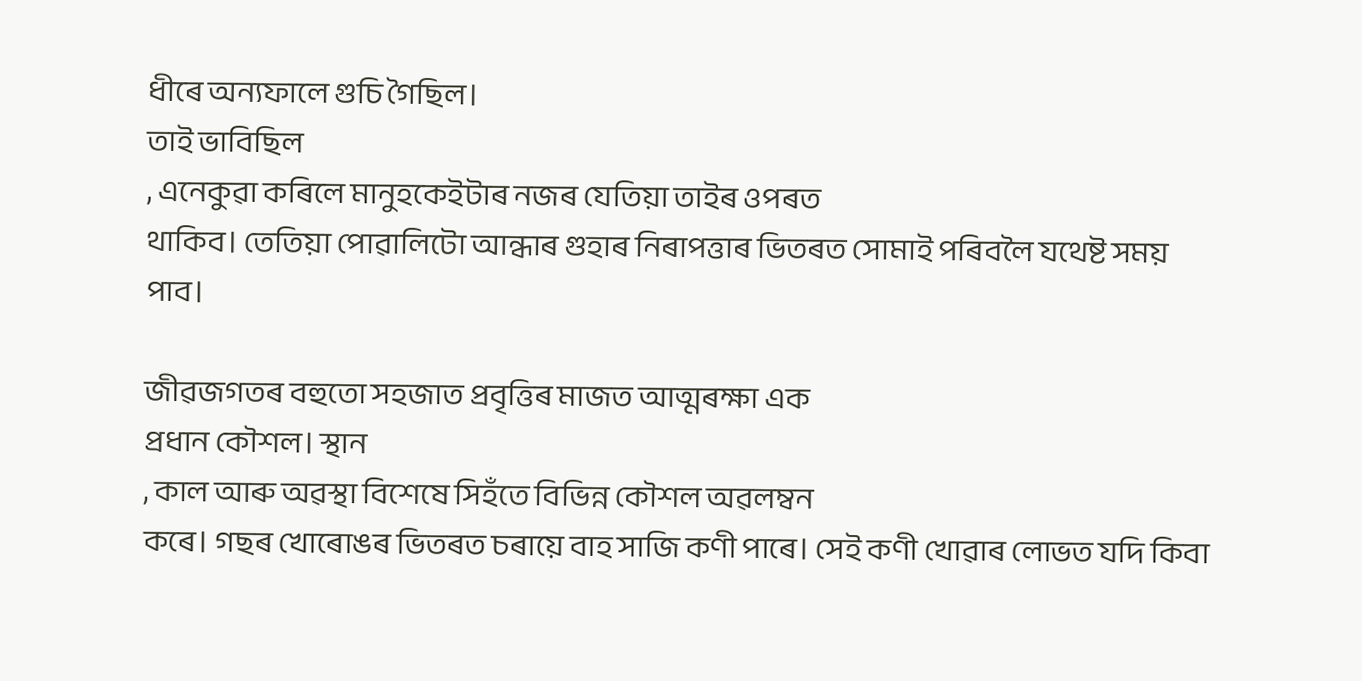ধীৰে অন্যফালে গুচি গৈছিল।
তাই ভাবিছিল
, এনেকুৱা কৰিলে মানুহকেইটাৰ নজৰ যেতিয়া তাইৰ ওপৰত
থাকিব। তেতিয়া পোৱালিটো আন্ধাৰ গুহাৰ নিৰাপত্তাৰ ভিতৰত সোমাই পৰিবলৈ যথেষ্ট সময়
পাব।

জীৱজগতৰ বহুতো সহজাত প্রবৃত্তিৰ মাজত আত্মৰক্ষা এক
প্রধান কৌশল। স্থান
, কাল আৰু অৱস্থা বিশেষে সিহঁতে বিভিন্ন কৌশল অৱলম্বন
কৰে। গছৰ খোৰোঙৰ ভিতৰত চৰায়ে বাহ সাজি কণী পাৰে। সেই কণী খোৱাৰ লোভত যদি কিবা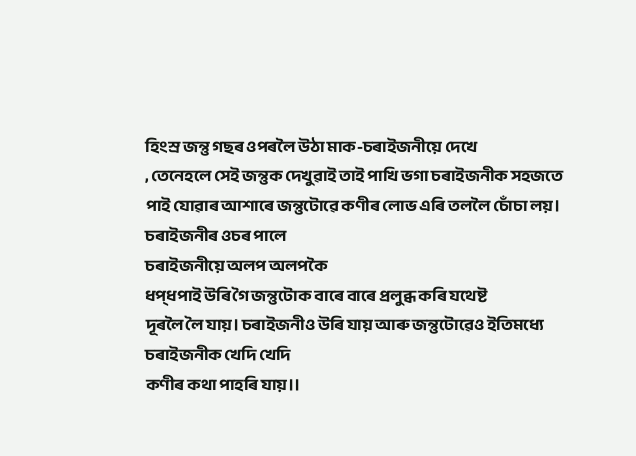হিংস্র জন্তু গছৰ ওপৰলৈ উঠা মাক-চৰাইজনীয়ে দেখে
, তেনেহলে সেই জন্তুক দেখুৱাই তাই পাখি ভগা চৰাইজনীক সহজতে
পাই যোৱাৰ আশাৰে জন্তুটোৱে কণীৰ লোভ এৰি তললৈ চোঁচা লয়। চৰাইজনীৰ ওচৰ পালে
চৰাইজনীয়ে অলপ অলপকৈ
ধপ্‌ধপাই উৰি গৈ জন্তুটোক বাৰে বাৰে প্রলুব্ধ কৰি যথেষ্ট
দূৰলৈ লৈ যায়। চৰাইজনীও উৰি যায় আৰু জন্তুটোৱেও ইতিমধ্যে চৰাইজনীক খেদি খেদি
কণীৰ কথা পাহৰি যায়।।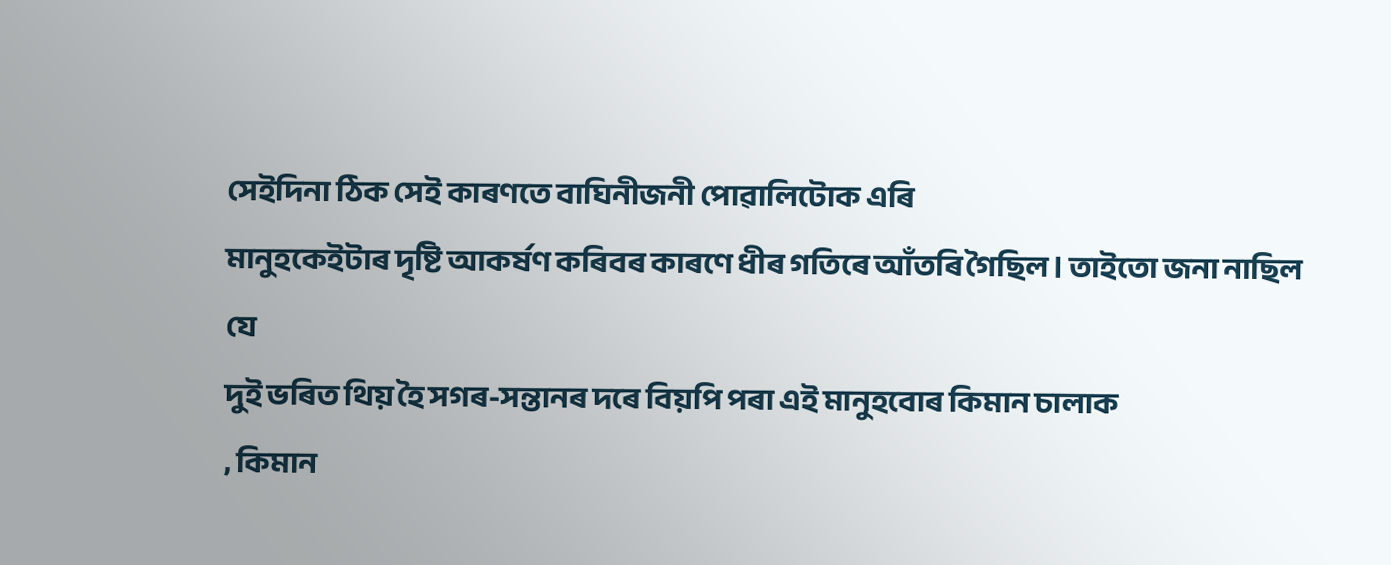সেইদিনা ঠিক সেই কাৰণতে বাঘিনীজনী পোৱালিটোক এৰি
মানুহকেইটাৰ দৃষ্টি আকর্ষণ কৰিবৰ কাৰণে ধীৰ গতিৰে আঁতৰি গৈছিল। তাইতো জনা নাছিল যে
দুই ভৰিত থিয় হৈ সগৰ-সন্তানৰ দৰে বিয়পি পৰা এই মানুহবোৰ কিমান চালাক
, কিমান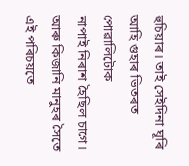হুচিয়াৰ। তাই সেইদিনা ঘূৰি আহি গুহাৰ ভিতৰত পোৱালিটোক
নাপাই নিৰাশ হৈছিল চাগে। আৰু কিজানি মানুহৰ সৈতে এই পৰিচয়তে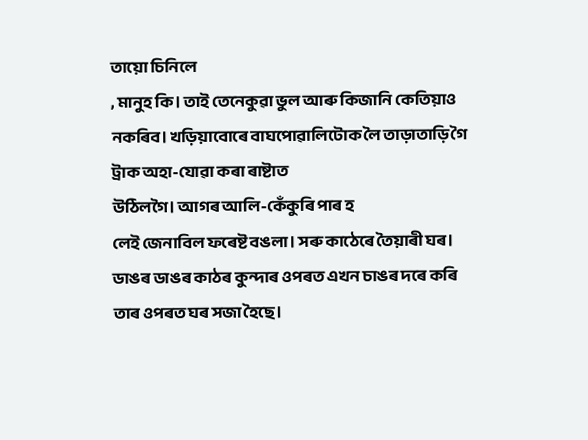তায়ো চিনিলে
, মানুহ কি। তাই তেনেকুৱা ভুল আৰু কিজানি কেতিয়াও
নকৰিব। খড়িয়াবোৰে বাঘপোৱালিটোক লৈ তাড়াতাড়ি গৈ ট্রাক অহা-যোৱা কৰা ৰাষ্টাত
উঠিলগৈ। আগৰ আলি-কেঁকুৰি পাৰ হ
লেই জেনাবিল ফৰেষ্ট বঙলা। সৰু কাঠেৰে তৈয়াৰী ঘৰ।
ডাঙৰ ডাঙৰ কাঠৰ কুন্দাৰ ওপৰত এখন চাঙৰ দৰে কৰি তাৰ ওপৰত ঘৰ সজা হৈছে।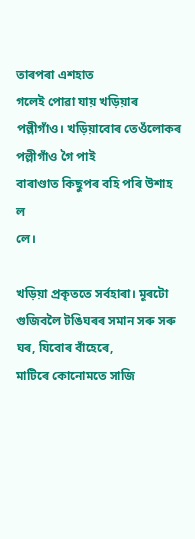তাৰপৰা এশহাত
গলেই পোৱা যায় খড়িয়াৰ পল্লীগাঁও। খড়িয়াবোৰ তেওঁলোকৰ পল্লীগাঁও গৈ পাই
বাৰাণ্ডাত কিছুপৰ বহি পৰি উশাহ ল
লে।

খড়িয়া প্রকৃততে সর্বহাৰা। মূৰটো গুজিবলৈ টঙিঘৰৰ সমান সৰু সৰু ঘৰ, যিবোৰ বাঁহেৰে,
মাটিৰে কোনোমতে সাজি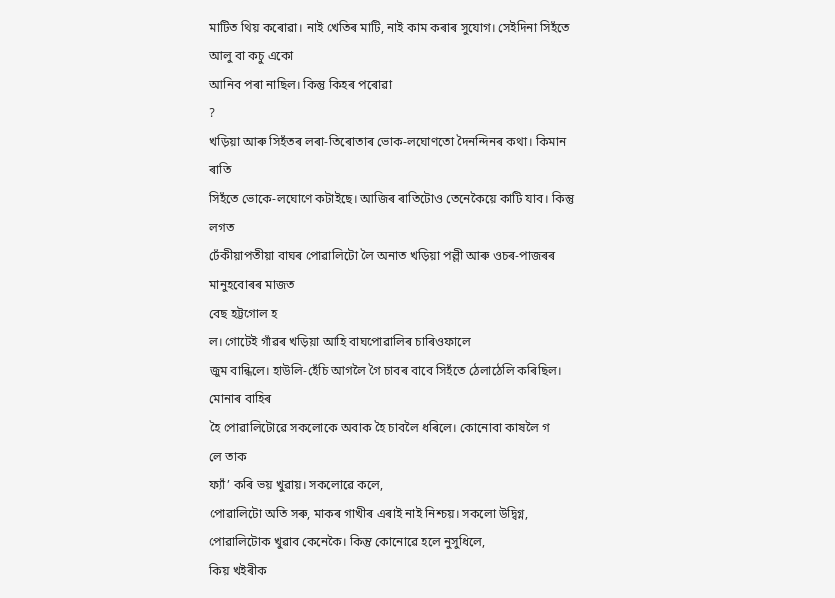মাটিত থিয় কৰোৱা। নাই খেতিৰ মাটি, নাই কাম কৰাৰ সুযোগ। সেইদিনা সিহঁতে আলু বা কচু একো
আনিব পৰা নাছিল। কিন্তু কিহৰ পৰোৱা
?
খড়িয়া আৰু সিহঁতৰ লৰা-তিৰোতাৰ ভোক-লঘোণতো দৈনন্দিনৰ কথা। কিমান ৰাতি
সিহঁতে ভোকে-লঘোণে কটাইছে। আজিৰ ৰাতিটোও তেনেকৈয়ে কাটি যাব। কিন্তু লগত
ঢেঁকীয়াপতীয়া বাঘৰ পোৱালিটো লৈ অনাত খড়িয়া পল্লী আৰু ওচৰ-পাজৰৰ মানুহবোৰৰ মাজত
বেছ হট্টগোল হ
ল। গোটেই গাঁৱৰ খড়িয়া আহি বাঘপোৱালিৰ চাৰিওফালে
জুম বান্ধিলে। হাউলি-হেঁচি আগলৈ গৈ চাবৰ বাবে সিহঁতে ঠেলাঠেলি কৰিছিল। মোনাৰ বাহিৰ
হৈ পোৱালিটোৱে সকলোকে অবাক হৈ চাবলৈ ধৰিলে। কোনোবা কাষলৈ গ
লে তাক
ফ্যাঁ’ কৰি ভয় খুৱায়। সকলোৱে কলে,
পোৱালিটো অতি সৰু, মাকৰ গাখীৰ এৰাই নাই নিশ্চয়। সকলো উদ্বিগ্ন, পোৱালিটোক খুৱাব কেনেকৈ। কিন্তু কোনোৱে হলে নুসুধিলে,
কিয় খইৰীক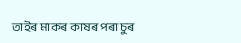তাইৰ মাকৰ কাষৰ পৰা চুৰ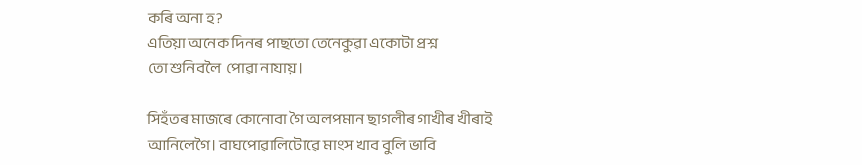কৰি অনা হ?
এতিয়া অনেক দিনৰ পাছতো তেনেকুৱা একোটা প্রশ্ন
তো শুনিবলৈ  পোৱা নাযায়।

সিহঁতৰ মাজৰে কোনোবা গৈ অলপমান ছাগলীৰ গাখীৰ খীৰাই
আনিলেগৈ। বাঘপোৱালিটোৱে মাংস খাব বুলি ভাবি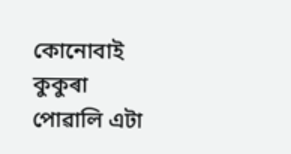কোনোবাই কুকুৰা পোৱালি এটা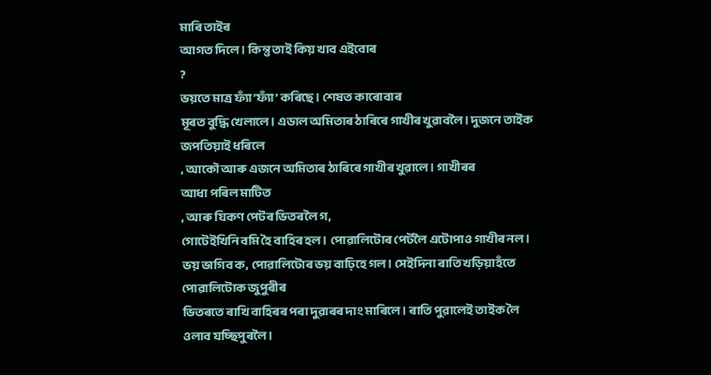মাৰি তাইৰ
আগত দিলে। কিন্তু তাই কিয় খাব এইবোৰ
?
ভয়তে মাত্র ফ্যাঁ’ফ্যাঁ’ কৰিছে। শেষত কাৰোবাৰ
মূৰত বুদ্ধি খেলালে। এডাল অমিতাৰ ঠাৰিৰে গাখীৰ খুৱাবলৈ। দুজনে তাইক জপতিয়াই ধৰিলে
, আকৌ আৰু এজনে অমিতাৰ ঠাৰিৰে গাখীৰ খুৱালে। গাখীৰৰ
আধা পৰিল মাটিত
, আৰু যিকণ পেটৰ ভিতৰলৈ গ,
গোটেইখিনি বমি হৈ বাহিৰ হল। পোৱালিটোৰ পেটলৈ এটোপাও গাখীৰ নল। ভয় ভাগিব ক, পোৱালিটোৰ ভয় বাঢ়িহে গল। সেইদিনা ৰাতি খড়িয়াহঁতে পোৱালিটোক জুপুৰীৰ
ভিতৰতে ৰাখি বাহিৰৰ পৰা দুৱাৰৰ দাং মাৰিলে। ৰাতি পুৱালেই তাইক লৈ ওলাব যচ্ছিপুৰলৈ।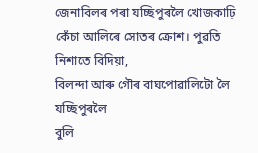জেনাবিলৰ পৰা যচ্ছিপুৰলৈ খোজকাঢ়ি কেঁচা আলিৰে সোতৰ ক্ৰোশ। পুৱতি নিশাতে বিদিয়া,
বিলন্দা আৰু গৌৰ বাঘপোৱালিটো লৈ যচ্ছিপুৰলৈ
বুলি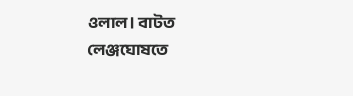ওলাল। বাটত লেঞ্জঘোষতে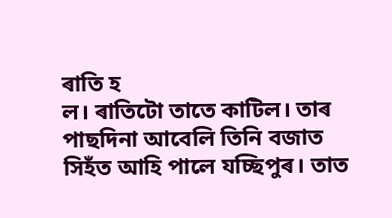ৰাতি হ
ল। ৰাতিটো তাতে কাটিল। তাৰ পাছদিনা আবেলি তিনি বজাত
সিহঁত আহি পালে যচ্ছিপুৰ। তাত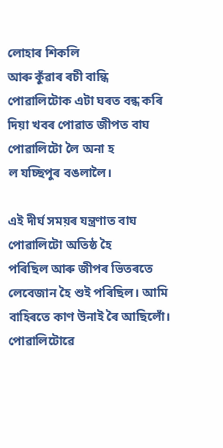লোহাৰ শিকলি
আৰু কুঁৱাৰ ৰচী বান্ধি পোৱালিটোক এটা ঘৰত বন্ধ কৰি
দিয়া খবৰ পোৱাত জীপত বাঘ পোৱালিটো লৈ অনা হ
ল যচ্ছিপুৰ বঙলালৈ।

এই দীর্ঘ সময়ৰ যন্ত্ৰণাত বাঘ পোৱালিটো অতিষ্ঠ হৈ
পৰিছিল আৰু জীপৰ ভিতৰতে লেবেজান হৈ শুই পৰিছিল। আমি বাহিৰতে কাণ উনাই ৰৈ আছিলোঁ। পোৱালিটোৱে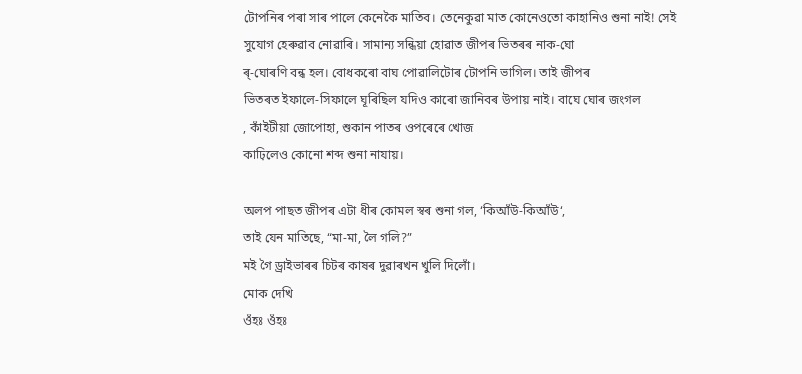টোপনিৰ পৰা সাৰ পালে কেনেকৈ মাতিব। তেনেকুৱা মাত কোনেওতো কাহানিও শুনা নাই! সেই
সুযোগ হেৰুৱাব নোৱাৰি। সামান্য সন্ধিয়া হোৱাত জীপৰ ভিতৰৰ নাক-ঘো
ৰ্‌-ঘোৰণি বন্ধ হল। বোধকৰো বাঘ পোৱালিটোৰ টোপনি ভাগিল। তাই জীপৰ
ভিতৰত ইফালে-সিফালে ঘূৰিছিল যদিও কাৰো জানিবৰ উপায় নাই। বাঘে ঘোৰ জংগল
, কাঁইটীয়া জোপোহা, শুকান পাতৰ ওপৰেৰে খোজ
কাঢ়িলেও কোনো শব্দ শুনা নাযায়।

অলপ পাছত জীপৰ এটা ধীৰ কোমল স্বৰ শুনা গল, ‘কিআঁউ-কিআঁউ‘,
তাই যেন মাতিছে, “মা-মা, লৈ গলি?”
মই গৈ ড্রাইভাৰৰ চিটৰ কাষৰ দুৱাৰখন খুলি দিলোঁ।
মোক দেখি
ওঁহঃ ওঁহঃ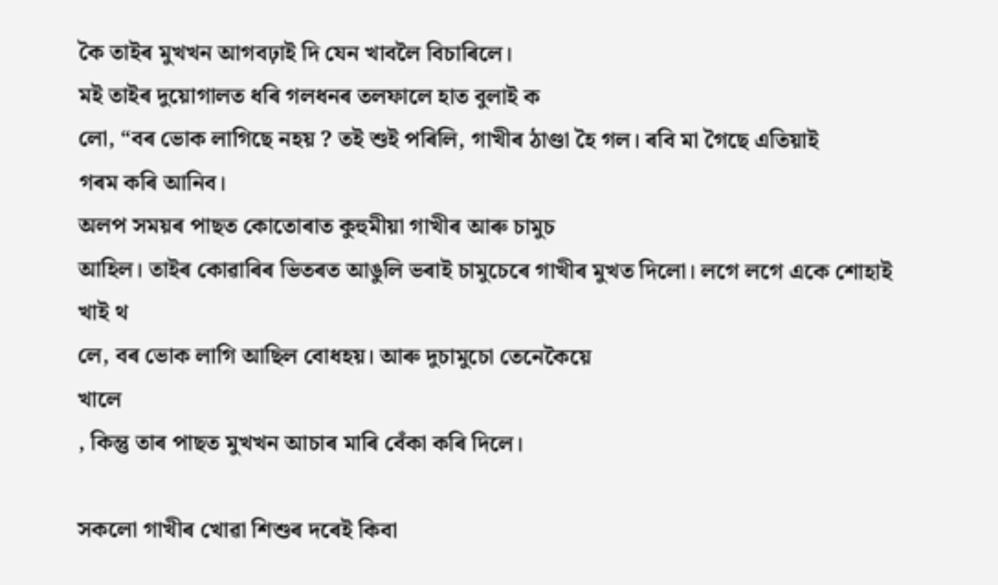কৈ তাইৰ মুখখন আগবঢ়াই দি যেন খাবলৈ বিচাৰিলে।
মই তাইৰ দুয়োগালত ধৰি গলধনৰ তলফালে হাত বুলাই ক
লো, “বৰ ভোক লাগিছে নহয় ? তই শুই পৰিলি, গাখীৰ ঠাণ্ডা হৈ গল। ৰবি মা গৈছে এতিয়াই
গৰম কৰি আনিব।
অলপ সময়ৰ পাছত কোতোৰাত কুহুমীয়া গাখীৰ আৰু চামুচ
আহিল। তাইৰ কোৱাৰিৰ ভিতৰত আঙুলি ভৰাই চামুচেৰে গাখীৰ মুখত দিলো। লগে লগে একে শোহাই
খাই থ
লে, বৰ ভোক লাগি আছিল বোধহয়। আৰু দুচামুচো তেনেকৈয়ে
খালে
, কিন্তু তাৰ পাছত মুখখন আচাৰ মাৰি বেঁকা কৰি দিলে।

সকলো গাখীৰ খোৱা শিশুৰ দৰেই কিবা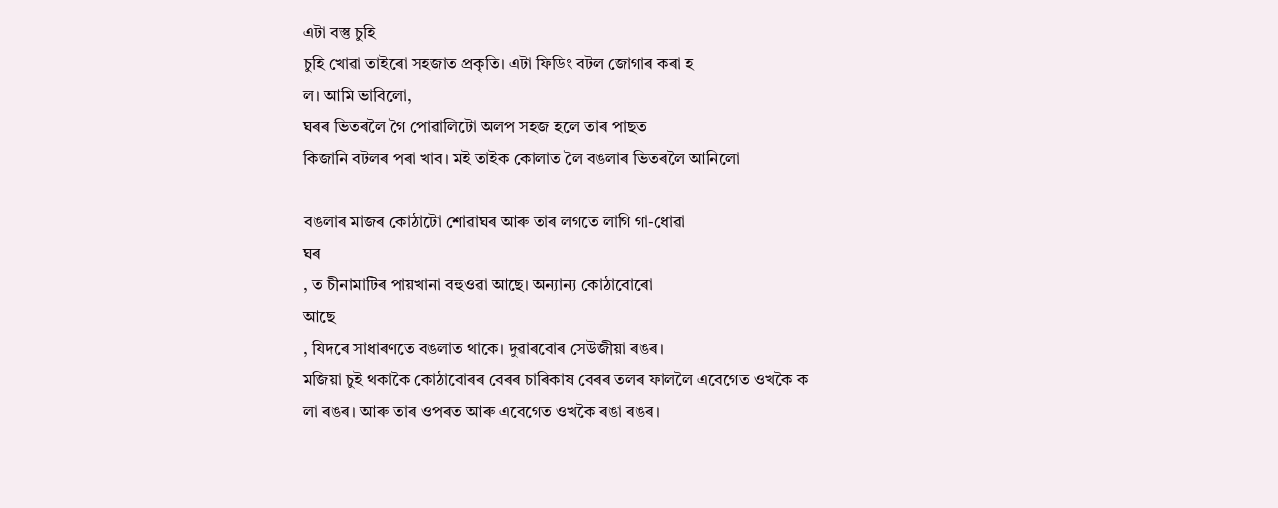এটা বস্তু চুহি
চুহি খোৱা তাইৰো সহজাত প্রকৃতি। এটা ফিডিং বটল জোগাৰ কৰা হ
ল। আমি ভাবিলো,
ঘৰৰ ভিতৰলৈ গৈ পোৱালিটো অলপ সহজ হলে তাৰ পাছত
কিজানি বটলৰ পৰা খাব। মই তাইক কোলাত লৈ বঙলাৰ ভিতৰলৈ আনিলো

বঙলাৰ মাজৰ কোঠাটো শোৱাঘৰ আৰু তাৰ লগতে লাগি গা-ধোৱা
ঘৰ
, ত চীনামাটিৰ পায়খানা বহুওৱা আছে। অন্যান্য কোঠাবোৰো
আছে
, যিদৰে সাধাৰণতে বঙলাত থাকে। দুৱাৰবোৰ সেউজীয়া ৰঙৰ।
মজিয়া চুই থকাকৈ কোঠাবোৰৰ বেৰৰ চাৰিকাষ বেৰৰ তলৰ ফাললৈ এবেগেত ওখকৈ ক
লা ৰঙৰ। আৰু তাৰ ওপৰত আৰু এবেগেত ওখকৈ ৰঙা ৰঙৰ।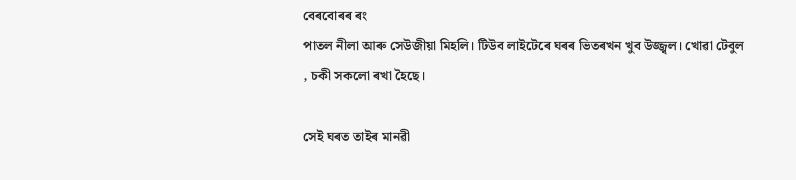বেৰবোৰৰ ৰং
পাতল নীলা আৰু সেউজীয়া মিহলি। টিউব লাইটেৰে ঘৰৰ ভিতৰখন খুব উজ্জ্বল। খোৱা টেবুল
, চকী সকলো ৰখা হৈছে।

সেই ঘৰত তাইৰ মানৱী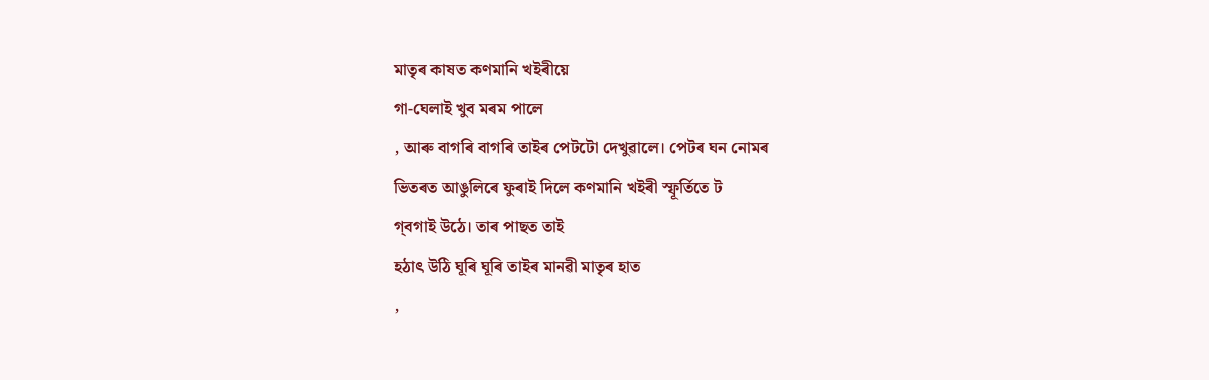মাতৃৰ কাষত কণমানি খইৰীয়ে
গা-ঘেলাই খুব মৰম পালে
, আৰু বাগৰি বাগৰি তাইৰ পেটটো দেখুৱালে। পেটৰ ঘন নোমৰ
ভিতৰত আঙুলিৰে ফুৰাই দিলে কণমানি খইৰী স্ফূর্তিতে ট
গ্‌বগাই উঠে। তাৰ পাছত তাই
হঠাৎ উঠি ঘূৰি ঘূৰি তাইৰ মানৱী মাতৃৰ হাত
,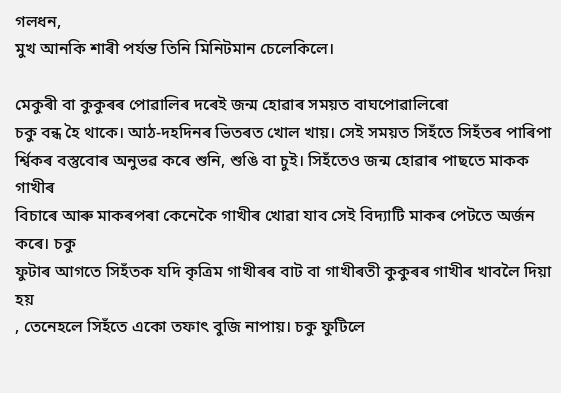গলধন,
মুখ আনকি শাৰী পর্যন্ত তিনি মিনিটমান চেলেকিলে।

মেকুৰী বা কুকুৰৰ পোৱালিৰ দৰেই জন্ম হোৱাৰ সময়ত বাঘপোৱালিৰো
চকু বন্ধ হৈ থাকে। আঠ-দহদিনৰ ভিতৰত খোল খায়। সেই সময়ত সিহঁতে সিহঁতৰ পাৰিপা
ৰ্শ্বিকৰ বস্তুবোৰ অনুভৱ কৰে শুনি, শুঙি বা চুই। সিহঁতেও জন্ম হোৱাৰ পাছতে মাকক গাখীৰ
বিচাৰে আৰু মাকৰপৰা কেনেকৈ গাখীৰ খোৱা যাব সেই বিদ্যাটি মাকৰ পেটতে অর্জন কৰে। চকু
ফুটাৰ আগতে সিহঁতক যদি কৃত্রিম গাখীৰৰ বাট বা গাখীৰতী কুকুৰৰ গাখীৰ খাবলৈ দিয়া
হয়
, তেনেহলে সিহঁতে একো তফাৎ বুজি নাপায়। চকু ফুটিলে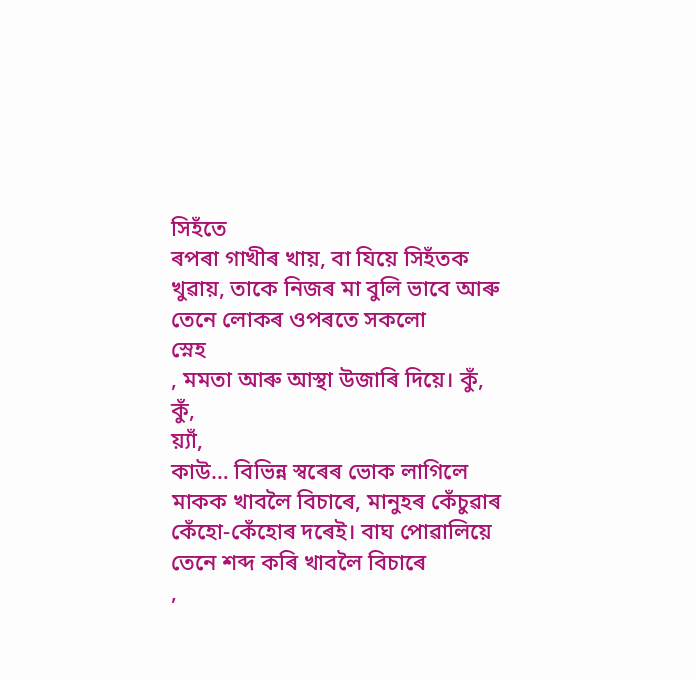সিহঁতে
ৰপৰা গাখীৰ খায়, বা যিয়ে সিহঁতক খুৱায়, তাকে নিজৰ মা বুলি ভাবে আৰু তেনে লোকৰ ওপৰতে সকলো
স্নেহ
, মমতা আৰু আস্থা উজাৰি দিয়ে। কুঁ, কুঁ,
য়্যাঁ,
কাউ… বিভিন্ন স্বৰেৰ ভোক লাগিলে মাকক খাবলৈ বিচাৰে, মানুহৰ কেঁচুৱাৰ কেঁহো-কেঁহোৰ দৰেই। বাঘ পোৱালিয়ে
তেনে শব্দ কৰি খাবলৈ বিচাৰে
,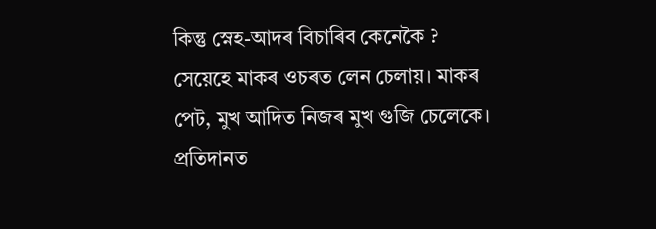কিন্তু স্নেহ-আদৰ বিচাৰিব কেনেকৈ ? সেয়েহে মাকৰ ওচৰত লেন চেলায়। মাকৰ পেট, মুখ আদিত নিজৰ মুখ গুজি চেলেকে। প্রতিদানত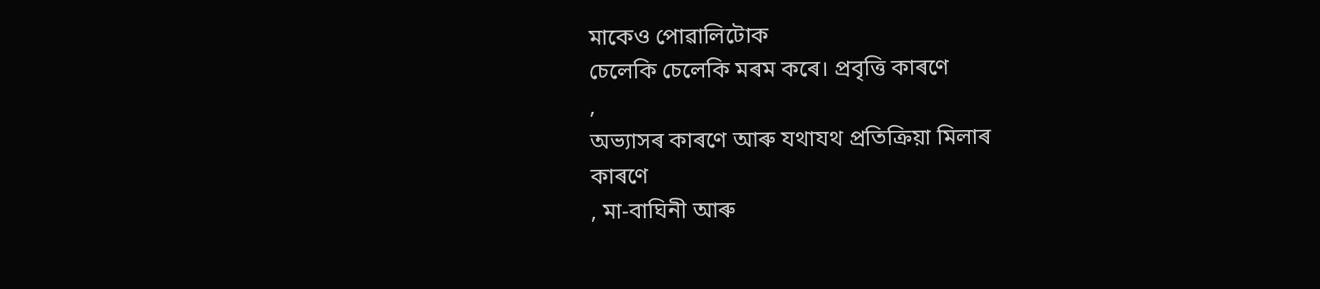মাকেও পোৱালিটোক
চেলেকি চেলেকি মৰম কৰে। প্ৰবৃত্তি কাৰণে
,
অভ্যাসৰ কাৰণে আৰু যথাযথ প্রতিক্রিয়া মিলাৰ
কাৰণে
, মা-বাঘিনী আৰু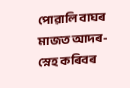পোৱালি বাঘৰ মাজত আদৰ-স্নেহ কৰিবৰ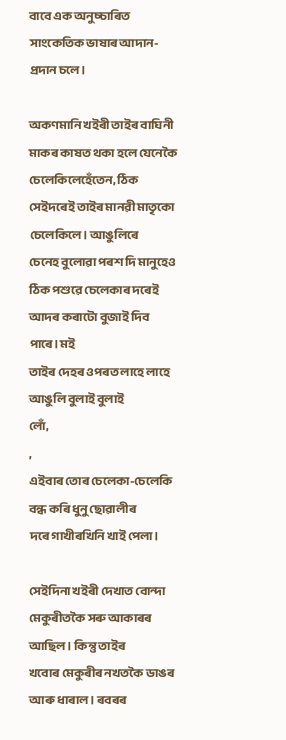বাবে এক অনুচ্চাৰিত সাংকেতিক ভাষাৰ আদান-প্রদান চলে।

অকণমানি খইৰী তাইৰ বাঘিনী মাকৰ কাষত থকা হলে যেনেকৈ চেলেকিলেহেঁতেন, ঠিক সেইদৰেই তাইৰ মানৱী মাতৃকো চেলেকিলে। আঙুলিৰে
চেনেহ বুলোৱা পৰশ দি মানুহেও ঠিক পশুৱে চেলেকাৰ দৰেই আদৰ কৰাটো বুজাই দিব পাৰে। মই
তাইৰ দেহৰ ওপৰত লাহে লাহে আঙুলি বুলাই বুলাই
লোঁ,
,
এইবাৰ তোৰ চেলেকা-চেলেকি বন্ধ কৰি ধুনু ছোৱালীৰ
দৰে গাখীৰখিনি খাই পেলা।

সেইদিনা খইৰী দেখাত বোন্দা মেকুৰীতকৈ সৰু আকাৰৰ
আছিল। কিন্তু তাইৰ
খবোৰ মেকুৰীৰ নখতকৈ ডাঙৰ আৰু ধাৰাল। ৰবৰৰ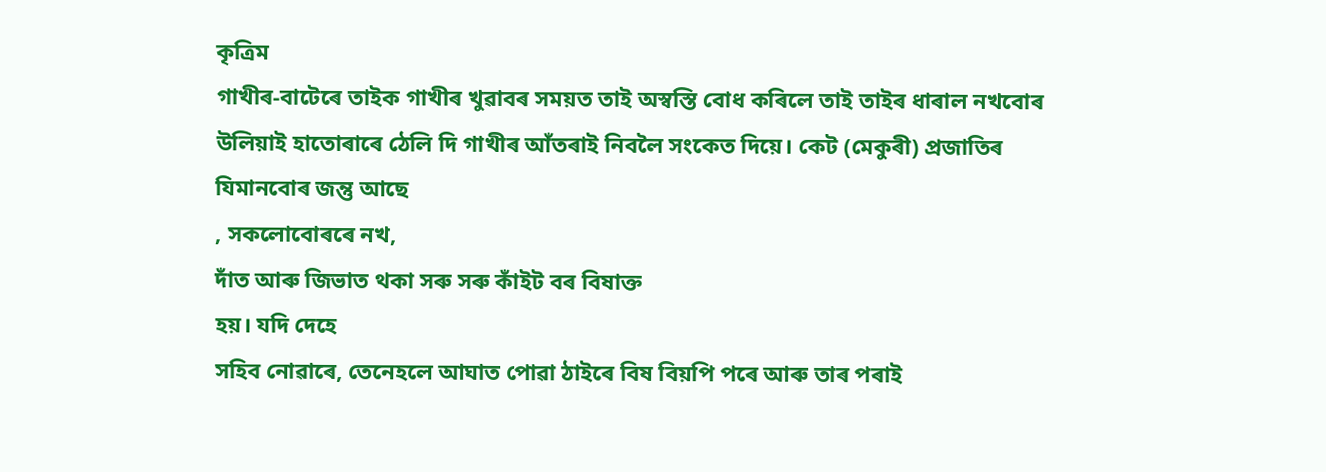কৃত্রিম
গাখীৰ-বাটেৰে তাইক গাখীৰ খুৱাবৰ সময়ত তাই অস্বস্তি বোধ কৰিলে তাই তাইৰ ধাৰাল নখবোৰ
উলিয়াই হাতোৰাৰে ঠেলি দি গাখীৰ আঁতৰাই নিবলৈ সংকেত দিয়ে। কেট (মেকুৰী) প্রজাতিৰ
যিমানবোৰ জন্তু আছে
, সকলোবোৰৰে নখ,
দাঁত আৰু জিভাত থকা সৰু সৰু কাঁইট বৰ বিষাক্ত
হয়। যদি দেহে
সহিব নোৱাৰে, তেনেহলে আঘাত পোৱা ঠাইৰে বিষ বিয়পি পৰে আৰু তাৰ পৰাই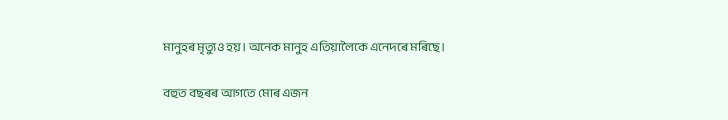মানুহৰ মৃত্যুও হয়। অনেক মানুহ এতিয়ালৈকে এনেদৰে মৰিছে।

বহুত বছৰৰ আগতে মোৰ এজন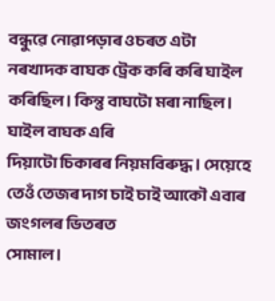বন্ধুৱে নোৱাপড়াৰ ওচৰত এটা
নৰখাদক বাঘক ট্রেক কৰি কৰি ঘাইল কৰিছিল। কিন্তু বাঘটো মৰা নাছিল। ঘাইল বাঘক এৰি
দিয়াটো চিকাৰৰ নিয়মবিৰুদ্ধ। সেয়েহে তেওঁ তেজৰ দাগ চাই চাই আকৌ এবাৰ জংগলৰ ভিতৰত
সোমাল।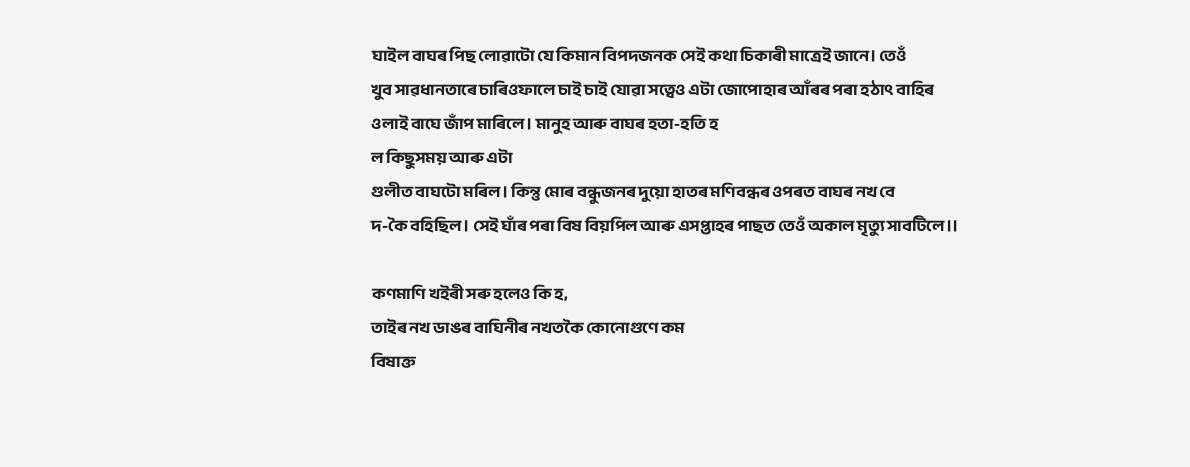ঘাইল বাঘৰ পিছ লোৱাটো যে কিমান বিপদজনক সেই কথা চিকাৰী মাত্রেই জানে। তেওঁ
খুব সাৱধানতাৰে চাৰিওফালে চাই চাই যোৱা সত্বেও এটা জোপোহাৰ আঁৰৰ পৰা হঠাৎ বাহিৰ
ওলাই বাঘে জাঁপ মাৰিলে। মানুহ আৰু বাঘৰ হতা-হতি হ
ল কিছুসময় আৰু এটা
গুলীত বাঘটো মৰিল। কিন্তু মোৰ বন্ধুজনৰ দুয়ো হাতৰ মণিবন্ধৰ ওপৰত বাঘৰ নখ বে
দ-কৈ বহিছিল। সেই ঘাঁৰ পৰা বিষ বিয়পিল আৰু এসপ্তাহৰ পাছত তেওঁ অকাল মৃত্যু সাবটিলে।।

কণমাণি খইৰী সৰু হলেও কি হ,
তাইৰ নখ ডাঙৰ বাঘিনীৰ নখতকৈ কোনোগুণে কম
বিষাক্ত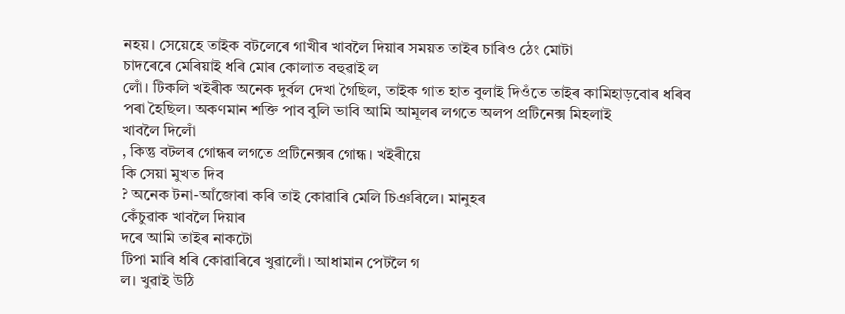নহয়। সেয়েহে তাইক বটলেৰে গাখীৰ খাবলৈ দিয়াৰ সময়ত তাইৰ চাৰিও ঠেং মোটা
চাদৰেৰে মেৰিয়াই ধৰি মোৰ কোলাত বহুৱাই ল
লোঁ। টিকলি খইৰীক অনেক দুর্বল দেখা গৈছিল, তাইক গাত হাত বুলাই দিওঁতে তাইৰ কামিহাড়বোৰ ধৰিব
পৰা হৈছিল। অকণমান শক্তি পাব বুলি ভাবি আমি আমূলৰ লগতে অলপ প্রটিনেক্স মিহলাই
খাবলৈ দিলোঁ
, কিন্তু বটলৰ গোন্ধৰ লগতে প্রটিনেক্সৰ গোন্ধ। খইৰীয়ে
কি সেয়া মুখত দিব
? অনেক টনা-আঁজোৰা কৰি তাই কোৱাৰি মেলি চিঞৰিলে। মানুহৰ
কেঁচুৱাক খাবলৈ দিয়াৰ
দৰে আমি তাইৰ নাকটো
টিপা মাৰি ধৰি কোৱাৰিৰে খুৱালোঁ। আধামান পেটলৈ গ
ল। খুৱাই উঠি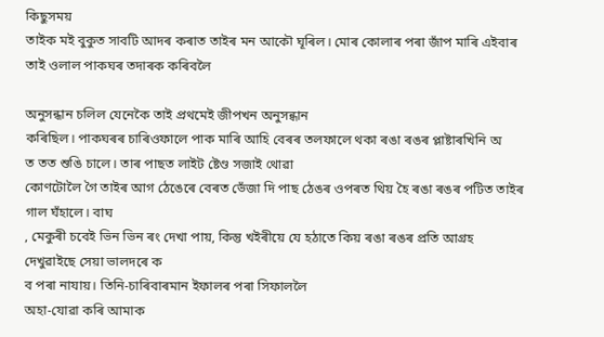কিছুসময়
তাইক মই বুকুত সাবটি আদৰ কৰাত তাইৰ মন আকৌ ঘূৰিল। মোৰ কোলাৰ পৰা জাঁপ মাৰি এইবাৰ
তাই ওলাল পাকঘৰ তদাৰক কৰিবলৈ

অনুসন্ধান চলিল যেনেকৈ তাই প্রথমেই জীপখন অনুসন্ধান
কৰিছিল। পাকঘৰৰ চাৰিওফালে পাক মাৰি আহি বেৰৰ তলফালে থকা ৰঙা ৰঙৰ প্লাষ্টাৰখিনি অ
ত তত শুঙি চালে। তাৰ পাছত লাইট ষ্টেণ্ড সজাই থোৱা
কোণটোলৈ গৈ তাইৰ আগ ঠেঙেৰে বেৰত ভেঁজা দি পাছ ঠেঙৰ ওপৰত থিয় হৈ ৰঙা ৰঙৰ পটিত তাইৰ
গাল ঘঁহালে। বাঘ
, মেকুৰী চবেই ভিন ভিন ৰং দেখা পায়, কিন্তু খইৰীয়ে যে হঠাতে কিয় ৰঙা ৰঙৰ প্রতি আগ্রহ
দেখুৱাইছে সেয়া ভালদৰে ক
ব পৰা নাযায়। তিনি-চাৰিবাৰমান ইফালৰ পৰা সিফাললৈ
অহা-যোৱা কৰি আমাক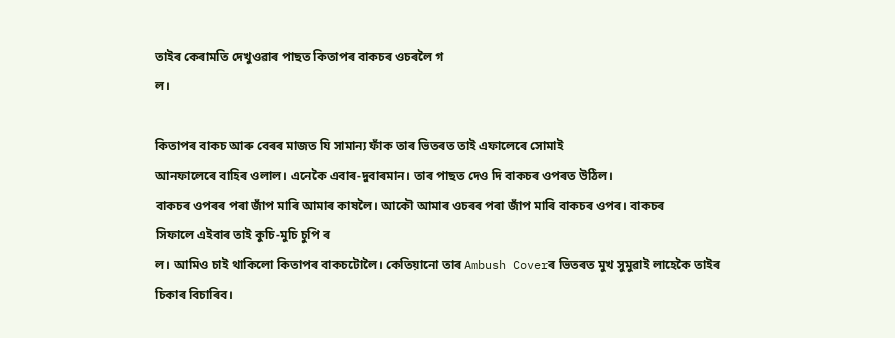তাইৰ কেৰামতি দেখুওৱাৰ পাছত কিতাপৰ বাকচৰ ওচৰলৈ গ
ল।

কিতাপৰ বাকচ আৰু বেৰৰ মাজত যি সামান্য ফাঁক তাৰ ভিতৰত তাই এফালেৰে সোমাই
আনফালেৰে বাহিৰ ওলাল। এনেকৈ এবাৰ-দুবাৰমান। তাৰ পাছত দেও দি বাকচৰ ওপৰত উঠিল।
বাকচৰ ওপৰৰ পৰা জাঁপ মাৰি আমাৰ কাষলৈ। আকৌ আমাৰ ওচৰৰ পৰা জাঁপ মাৰি বাকচৰ ওপৰ। বাকচৰ
সিফালে এইবাৰ তাই কুচি-মুচি চুপি ৰ
ল। আমিও চাই থাকিলো কিতাপৰ বাকচটোলৈ। কেতিয়ানো তাৰ Ambush Coverৰ ভিতৰত মুখ সুমুৱাই লাহেকৈ তাইৰ চিকাৰ বিচাৰিব।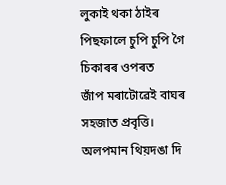লুকাই থকা ঠাইৰ পিছফালে চুপি চুপি গৈ চিকাৰৰ ওপৰত
জাঁপ মৰাটোৱেই বাঘৰ সহজাত প্রবৃত্তি। অলপমান থিয়দঙা দি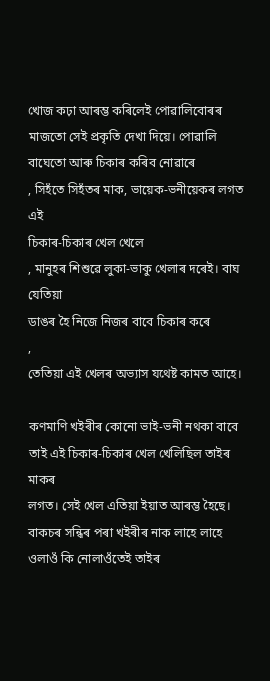খোজ কঢ়া আৰম্ভ কৰিলেই পোৱালিবোৰৰ
মাজতো সেই প্রকৃতি দেখা দিয়ে। পোৱালি বাঘেতো আৰু চিকাৰ কৰিব নোৱাৰে
, সিহঁতে সিহঁতৰ মাক, ভায়েক-ভনীয়েকৰ লগত এই
চিকাৰ-চিকাৰ খেল খেলে
, মানুহৰ শিশুৱে লুকা-ভাকু খেলাৰ দৰেই। বাঘ যেতিয়া
ডাঙৰ হৈ নিজে নিজৰ বাবে চিকাৰ কৰে
,
তেতিয়া এই খেলৰ অভ্যাস যথেষ্ট কামত আহে।

কণমাণি খইৰীৰ কোনো ভাই-ভনী নথকা বাবে তাই এই চিকাৰ-চিকাৰ খেল খেলিছিল তাইৰ মাকৰ
লগত। সেই খেল এতিয়া ইয়াত আৰম্ভ হৈছে।
বাকচৰ সন্ধিৰ পৰা খইৰীৰ নাক লাহে লাহে ওলাওঁ কি নোলাওঁতেই তাইৰ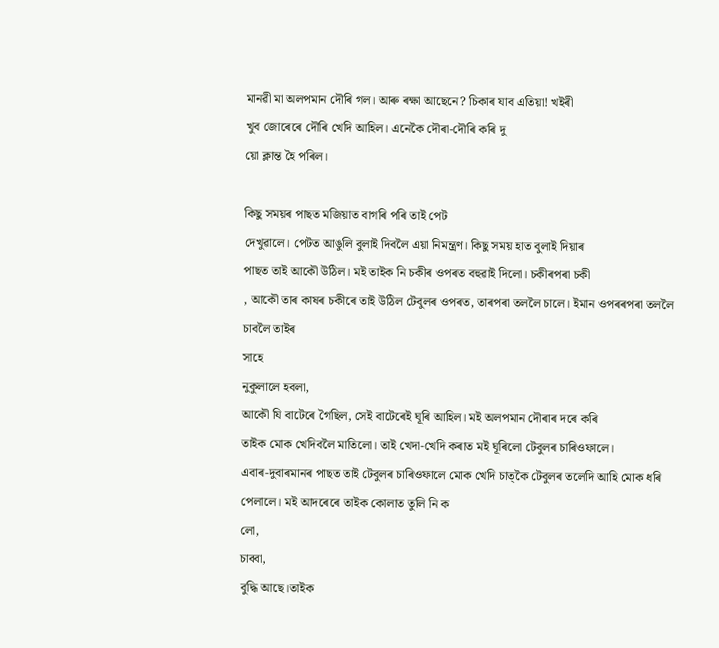মানৱী মা অলপমান দৌৰি গল। আৰু ৰক্ষা আছেনে? চিকাৰ যাব এতিয়া! খইৰী
খুব জোৰেৰে দৌৰি খেদি আহিল। এনেকৈ দৌৰা-দৌৰি কৰি দু
য়ো ক্লান্ত হৈ পৰিল।

কিছু সময়ৰ পাছত মজিয়াত বাগৰি পৰি তাই পেট
দেখুৱালে। পেটত আঙুলি বুলাই দিবলৈ এয়া নিমন্ত্রণ। কিছু সময় হাত বুলাই দিয়াৰ
পাছত তাই আকৌ উঠিল। মই তাইক নি চকীৰ ওপৰত বহুৱাই দিলো। চকীৰপৰা চকী
, আকৌ তাৰ কাষৰ চকীৰে তাই উঠিল টেবুলৰ ওপৰত, তাৰপৰা তললৈ চালে। ইমান ওপৰৰপৰা তললৈ চাবলৈ তাইৰ
সাহে
নুকুলালে হবলা,
আকৌ যি বাটেৰে গৈছিল, সেই বাটেৰেই ঘূৰি আহিল। মই অলপমান দৌৰাৰ দৰে কৰি
তাইক মোক খেদিবলৈ মাতিলো। তাই খেদা-খেদি কৰাত মই ঘূৰিলো টেবুলৰ চাৰিওফালে।
এবাৰ-দুবাৰমানৰ পাছত তাই টেবুলৰ চাৰিওফালে মোক খেদি চাত্কৈ টেবুলৰ তলেদি আহি মোক ধৰি
পেলালে। মই আদৰেৰে তাইক কোলাত তুলি নি ক
লো,
চাব্বা,
বুদ্ধি আছে।তাইক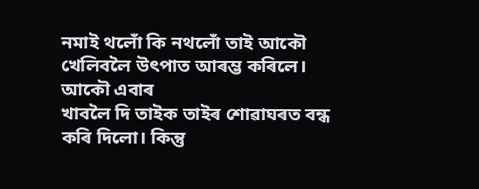নমাই থলোঁ কি নথলোঁ তাই আকৌ খেলিবলৈ উৎপাত আৰম্ভ কৰিলে। আকৌ এবাৰ
খাবলৈ দি তাইক তাইৰ শোৱাঘৰত বন্ধ কৰি দিলো। কিন্তু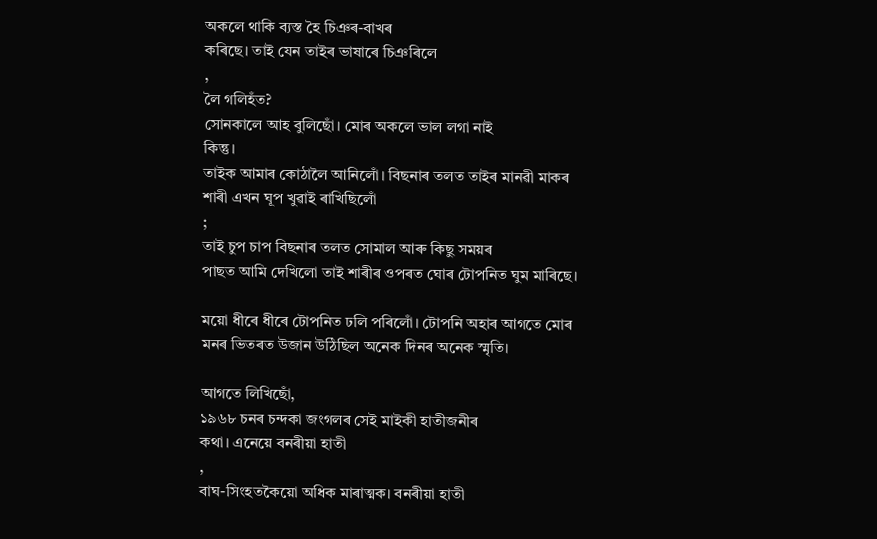অকলে থাকি ব্যস্ত হৈ চিঞৰ-বাখৰ
কৰিছে। তাই যেন তাইৰ ভাষাৰে চিঞৰিলে
,
লৈ গলিহঁত?
সোনকালে আহ বুলিছোঁ। মোৰ অকলে ভাল লগা নাই
কিন্তু।
তাইক আমাৰ কোঠালৈ আনিলোঁ। বিছনাৰ তলত তাইৰ মানৱী মাকৰ
শাৰী এখন ঘূপ খুৱাই ৰাখিছিলোঁ
;
তাই চুপ চাপ বিছনাৰ তলত সোমাল আৰু কিছু সময়ৰ
পাছত আমি দেখিলো তাই শাৰীৰ ওপৰত ঘোৰ টোপনিত ঘুম মাৰিছে।

ময়ো ধীৰে ধীৰে টোপনিত ঢলি পৰিলোঁ। টোপনি অহাৰ আগতে মোৰ
মনৰ ভিতৰত উজান উঠিছিল অনেক দিনৰ অনেক স্মৃতি।

আগতে লিখিছোঁ,
১৯৬৮ চনৰ চন্দকা জংগলৰ সেই মাইকী হাতীজনীৰ
কথা। এনেয়ে বনৰীয়া হাতী
,
বাঘ-সিংহতকৈয়ো অধিক মাৰাত্মক। বনৰীয়া হাতী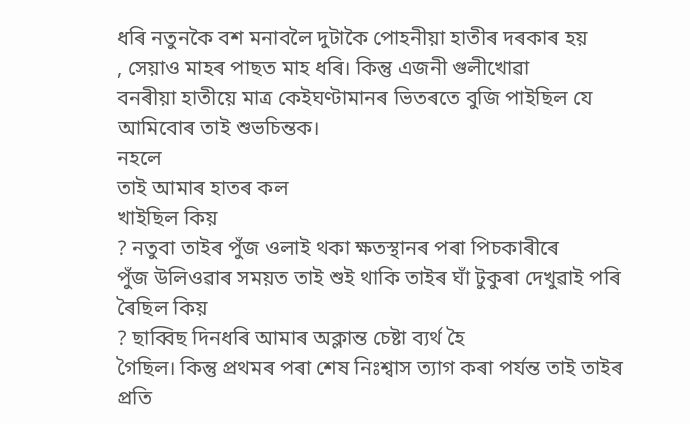ধৰি নতুনকৈ বশ মনাবলৈ দুটাকৈ পোহনীয়া হাতীৰ দৰকাৰ হয়
, সেয়াও মাহৰ পাছত মাহ ধৰি। কিন্তু এজনী গুলীখোৱা
বনৰীয়া হাতীয়ে মাত্র কেইঘণ্টামানৰ ভিতৰতে বুজি পাইছিল যে আমিবোৰ তাই শুভচিন্তক।
নহলে
তাই আমাৰ হাতৰ কল
খাইছিল কিয়
? নতুবা তাইৰ পুঁজ ওলাই থকা ক্ষতস্থানৰ পৰা পিচকাৰীৰে
পুঁজ উলিওৱাৰ সময়ত তাই শুই থাকি তাইৰ ঘাঁ টুকুৰা দেখুৱাই পৰি ৰৈছিল কিয়
? ছাব্বিছ দিনধৰি আমাৰ অক্লান্ত চেষ্টা ব্যর্থ হৈ
গৈছিল। কিন্তু প্রথমৰ পৰা শেষ নিঃশ্বাস ত্যাগ কৰা পর্যন্ত তাই তাইৰ প্রতি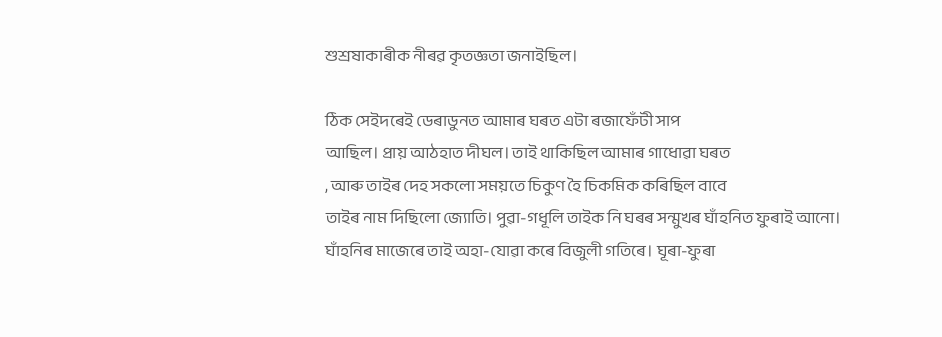শুশ্রষাকাৰীক নীৰৱ কৃতজ্ঞতা জনাইছিল।

ঠিক সেইদৰেই ডেৰাডুনত আমাৰ ঘৰত এটা ৰজাফেঁটী সাপ
আছিল। প্রায় আঠহাত দীঘল। তাই থাকিছিল আমাৰ গাধোৱা ঘৰত
, আৰু তাইৰ দেহ সকলো সময়তে চিকুণ হৈ চিকমিক কৰিছিল বাবে
তাইৰ নাম দিছিলো জ্যোতি। পুৱা-গধূলি তাইক নি ঘৰৰ সন্মুখৰ ঘাঁহনিত ফুৰাই আনো।
ঘাঁহনিৰ মাজেৰে তাই অহা-যোৱা কৰে বিজুলী গতিৰে। ঘূৰা-ফুৰা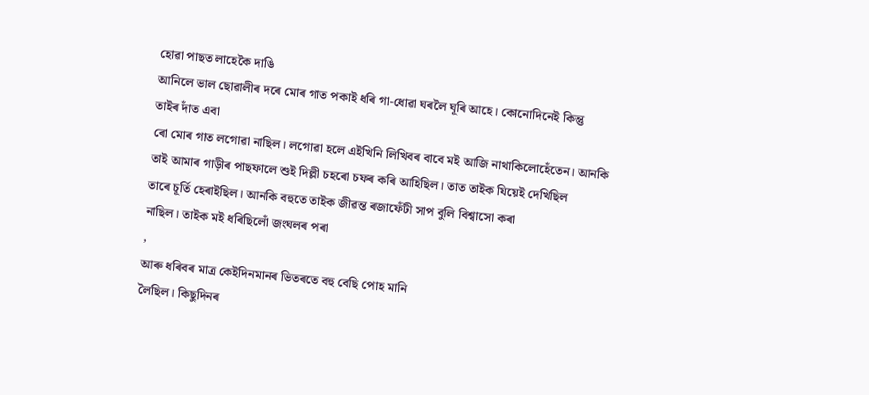হোৱা পাছত লাহেকৈ দাঙি
আনিলে ভাল ছোৱালীৰ দৰে মোৰ গাত পকাই ধৰি গা-ধোৱা ঘৰলৈ ঘূৰি আহে। কোনোদিনেই কিন্তু
তাইৰ দাঁত এবা
ৰো মোৰ গাত লগোৱা নাছিল। লগোৱা হলে এইখিনি লিখিবৰ বাবে মই আজি নাথাকিলোহেঁতেন। আনকি
তাই আমাৰ গাড়ীৰ পাছফালে শুই দিল্লী চহৰো চফৰ কৰি আহিছিল। তাত তাইক যিয়েই দেখিছিল
তাৰে চূর্তি হেৰাইছিল। আনকি বহুতে তাইক জীৱন্ত ৰজাফেঁটী সাপ বুলি বিশ্বাসো কৰা
নাছিল। তাইক মই ধৰিছিলোঁ জংঘলৰ পৰা
,
আৰু ধৰিবৰ মাত্ৰ কেইদিনমানৰ ভিতৰতে বহু বেছি পোহ মানি
লৈছিল। কিছুদিনৰ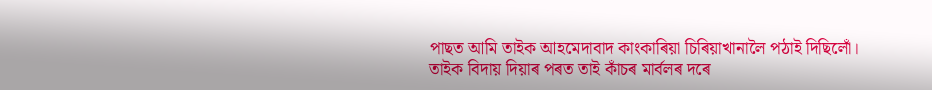পাছত আমি তাইক আহমেদাবাদ কাংকাৰিয়া চিৰিয়াখানালৈ পঠাই দিছিলোঁ।
তাইক বিদায় দিয়াৰ পৰত তাই কাঁচৰ মাৰ্বলৰ দৰে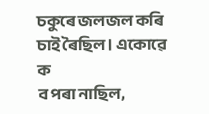চকুৰে জলজল কৰি চাই ৰৈছিল। একোৱে ক
ব পৰা নাছিল,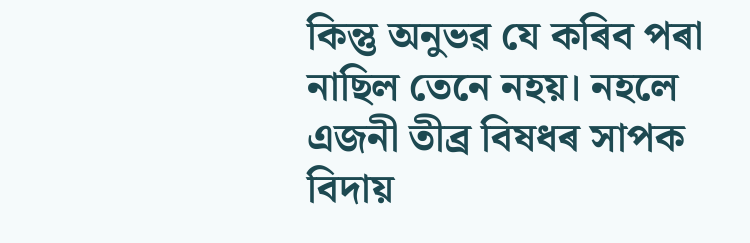কিন্তু অনুভৱ যে কৰিব পৰা নাছিল তেনে নহয়। নহলে এজনী তীব্র বিষধৰ সাপক বিদায়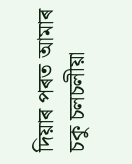দিয়াৰ পৰত আমাৰ
চকু চলচলীয়া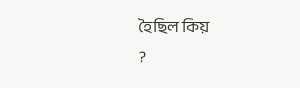হৈছিল কিয়
?